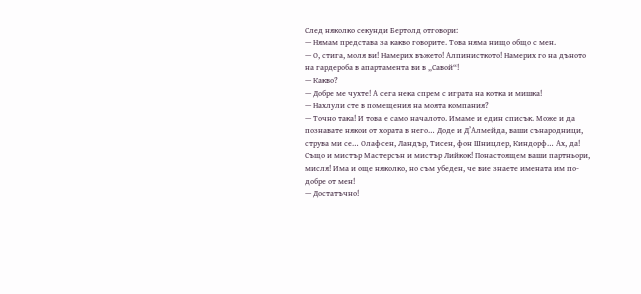След няколко секунди Бертолд отговори:
— Нямам представа за какво говорите. Това няма нищо общо с мен.
— О, стига, моля ви! Намерих въжето! Алпинисткото! Намерих го на дъното на гардероба в апартамента ви в „Савой“!
— Какво?
— Добре ме чухте! А сега нека спрем с играта на котка и мишка!
— Нахлули сте в помещения на моята компания?
— Точно така! И това е само началото. Имаме и един списък. Може и да познавате някои от хората в него… Доде и Д’Алмейда, ваши сънародници, струва ми се… Олафсен, Ландър, Тисен, фон Шницлер, Киндорф… Ах, да! Също и мистър Мастерсън и мистър Лийкок! Понастоящем ваши партньори, мисля! Има и още няколко, но съм убеден, че вие знаете имената им по-добре от мен!
— Достатъчно!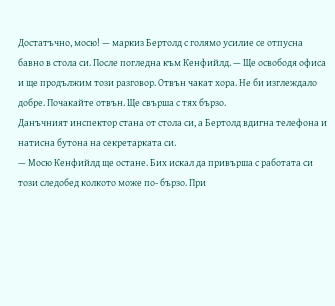Достатъчно, мосю! — маркиз Бертолд с голямо усилие се отпусна бавно в стола си. После погледна към Кенфийлд. — Ще освободя офиса и ще продължим този разговор. Отвън чакат хора. Не би изглеждало добре. Почакайте отвън. Ще свърша с тях бързо.
Данъчният инспектор стана от стола си, а Бертолд вдигна телефона и натисна бутона на секретарката си.
— Мосю Кенфийлд ще остане. Бих искал да привърша с работата си този следобед колкото може по- бързо. При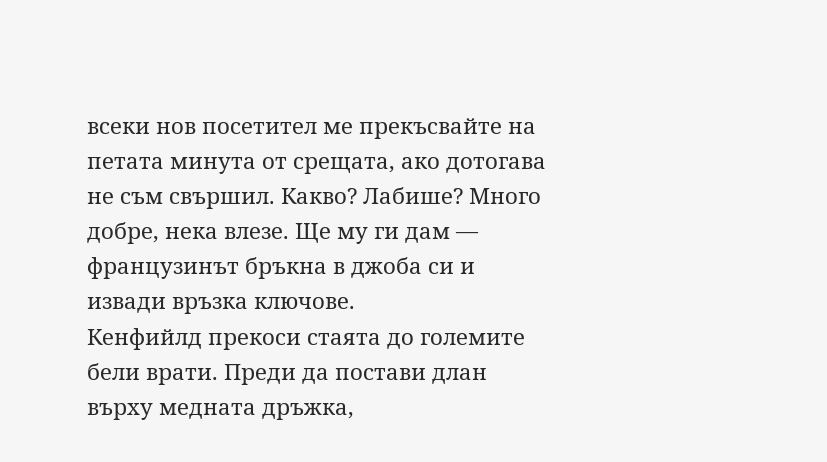всеки нов посетител ме прекъсвайте на петата минута от срещата, ако дотогава не съм свършил. Какво? Лабише? Много добре, нека влезе. Ще му ги дам — французинът бръкна в джоба си и извади връзка ключове.
Кенфийлд прекоси стаята до големите бели врати. Преди да постави длан върху медната дръжка,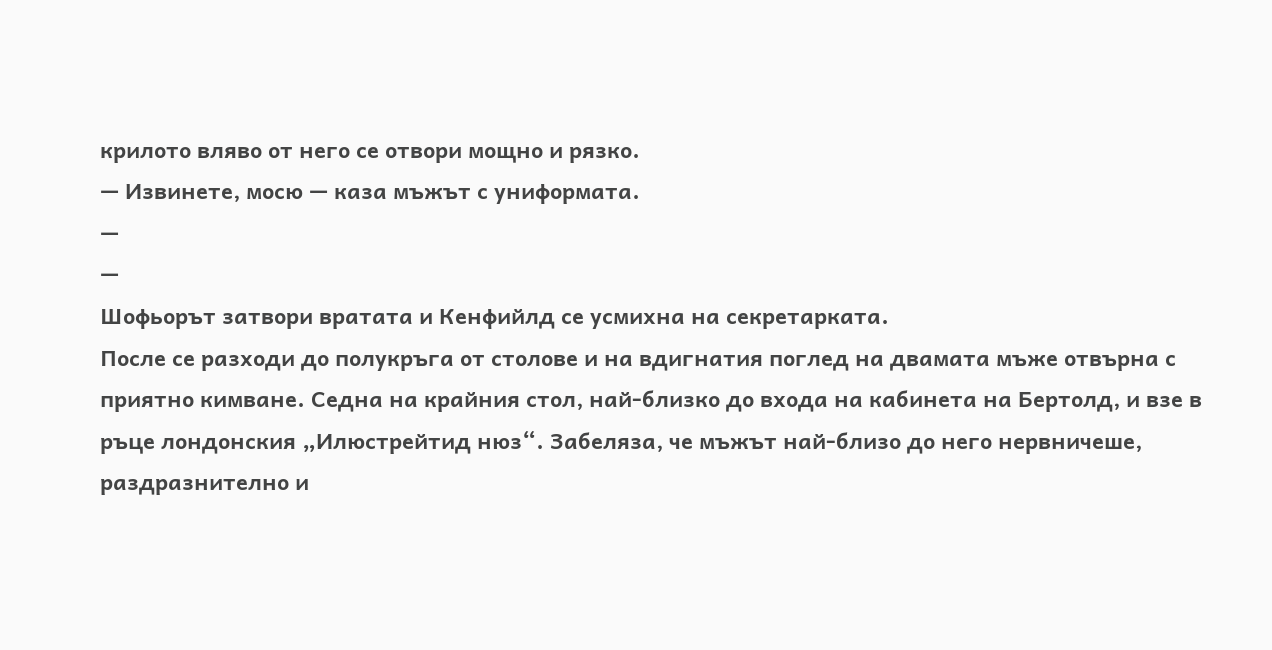крилото вляво от него се отвори мощно и рязко.
— Извинете, мосю — каза мъжът с униформата.
—
—
Шофьорът затвори вратата и Кенфийлд се усмихна на секретарката.
После се разходи до полукръга от столове и на вдигнатия поглед на двамата мъже отвърна с приятно кимване. Седна на крайния стол, най-близко до входа на кабинета на Бертолд, и взе в ръце лондонския „Илюстрейтид нюз“. Забеляза, че мъжът най-близо до него нервничеше, раздразнително и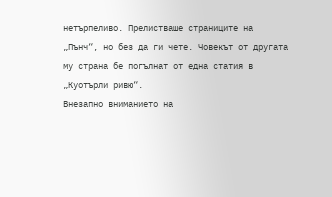нетърпеливо. Прелистваше страниците на „Пънч“, но без да ги чете. Човекът от другата му страна бе погълнат от една статия в „Куотърли ривю“.
Внезапно вниманието на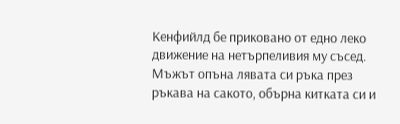Кенфийлд бе приковано от едно леко движение на нетърпеливия му съсед. Мъжът опъна лявата си ръка през ръкава на сакото, обърна китката си и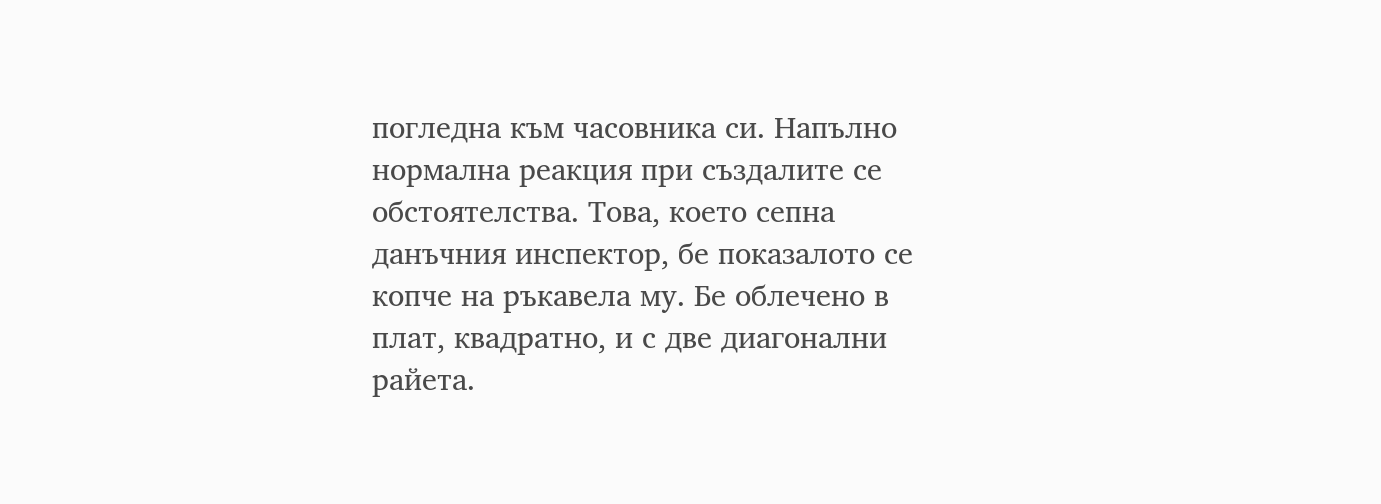погледна към часовника си. Напълно нормална реакция при създалите се обстоятелства. Това, което сепна данъчния инспектор, бе показалото се копче на ръкавела му. Бе облечено в плат, квадратно, и с две диагонални райета.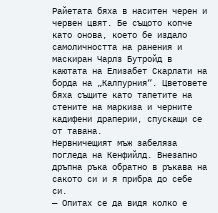Райетата бяха в наситен черен и червен цвят. Бе същото копче като онова, което бе издало самоличността на ранения и маскиран Чарлз Бутройд в каютата на Елизабет Скарлати на борда на „Калпурния“. Цветовете бяха същите като тапетите на стените на маркиза и черните кадифени драперии, спускащи се от тавана.
Нервничещият мъж забеляза погледа на Кенфийлд. Внезапно дръпна ръка обратно в ръкава на сакото си и я прибра до себе си.
— Опитах се да видя колко е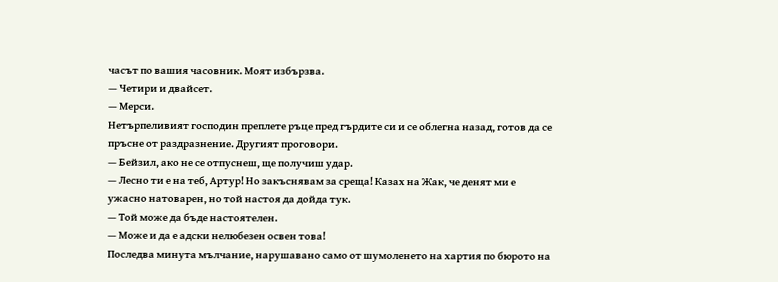часът по вашия часовник. Моят избързва.
— Четири и двайсет.
— Мерси.
Нетърпеливият господин преплете ръце пред гърдите си и се облегна назад, готов да се пръсне от раздразнение. Другият проговори.
— Бейзил, ако не се отпуснеш, ще получиш удар.
— Лесно ти е на теб, Артур! Но закъснявам за среща! Казах на Жак, че денят ми е ужасно натоварен, но той настоя да дойда тук.
— Той може да бъде настоятелен.
— Може и да е адски нелюбезен освен това!
Последва минута мълчание, нарушавано само от шумоленето на хартия по бюрото на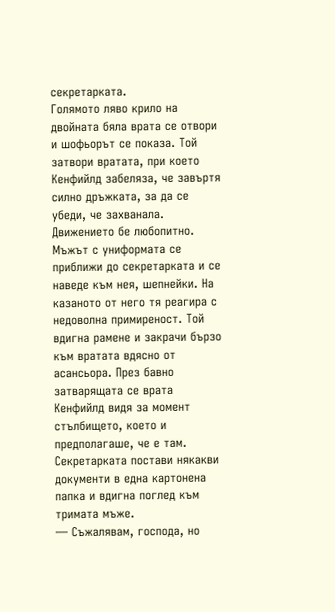секретарката.
Голямото ляво крило на двойната бяла врата се отвори и шофьорът се показа. Той затвори вратата, при което Кенфийлд забеляза, че завъртя силно дръжката, за да се убеди, че захванала. Движението бе любопитно.
Мъжът с униформата се приближи до секретарката и се наведе към нея, шепнейки. На казаното от него тя реагира с недоволна примиреност. Той вдигна рамене и закрачи бързо към вратата вдясно от асансьора. През бавно затварящата се врата Кенфийлд видя за момент стълбището, което и предполагаше, че е там.
Секретарката постави някакви документи в една картонена папка и вдигна поглед към тримата мъже.
— Съжалявам, господа, но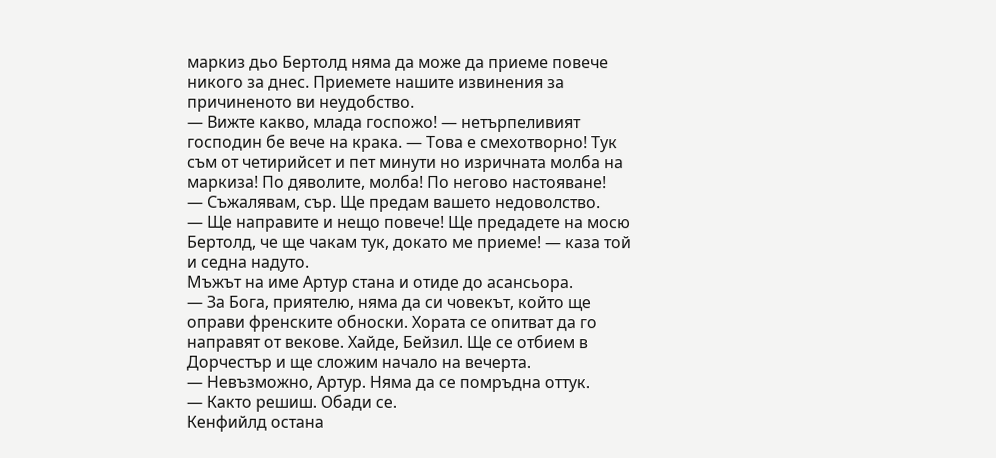маркиз дьо Бертолд няма да може да приеме повече никого за днес. Приемете нашите извинения за причиненото ви неудобство.
— Вижте какво, млада госпожо! — нетърпеливият господин бе вече на крака. — Това е смехотворно! Тук съм от четирийсет и пет минути но изричната молба на маркиза! По дяволите, молба! По негово настояване!
— Съжалявам, сър. Ще предам вашето недоволство.
— Ще направите и нещо повече! Ще предадете на мосю Бертолд, че ще чакам тук, докато ме приеме! — каза той и седна надуто.
Мъжът на име Артур стана и отиде до асансьора.
— За Бога, приятелю, няма да си човекът, който ще оправи френските обноски. Хората се опитват да го направят от векове. Хайде, Бейзил. Ще се отбием в Дорчестър и ще сложим начало на вечерта.
— Невъзможно, Артур. Няма да се помръдна оттук.
— Както решиш. Обади се.
Кенфийлд остана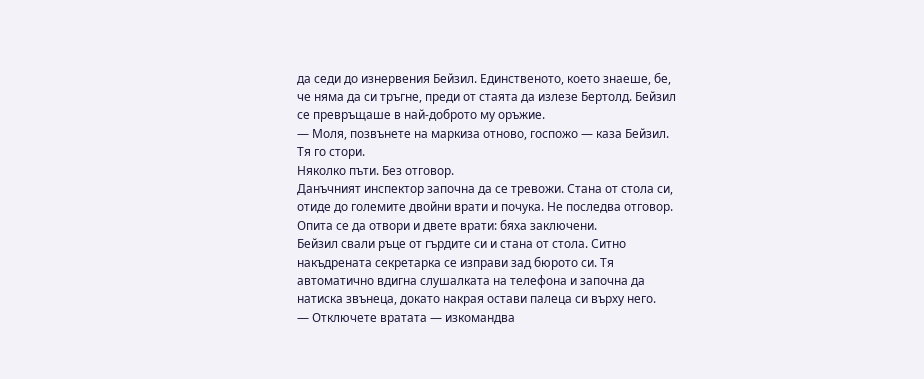да седи до изнервения Бейзил. Единственото, което знаеше, бе, че няма да си тръгне, преди от стаята да излезе Бертолд. Бейзил се превръщаше в най-доброто му оръжие.
— Моля, позвънете на маркиза отново, госпожо — каза Бейзил.
Тя го стори.
Няколко пъти. Без отговор.
Данъчният инспектор започна да се тревожи. Стана от стола си, отиде до големите двойни врати и почука. Не последва отговор. Опита се да отвори и двете врати: бяха заключени.
Бейзил свали ръце от гърдите си и стана от стола. Ситно накъдрената секретарка се изправи зад бюрото си. Тя автоматично вдигна слушалката на телефона и започна да натиска звънеца, докато накрая остави палеца си върху него.
— Отключете вратата — изкомандва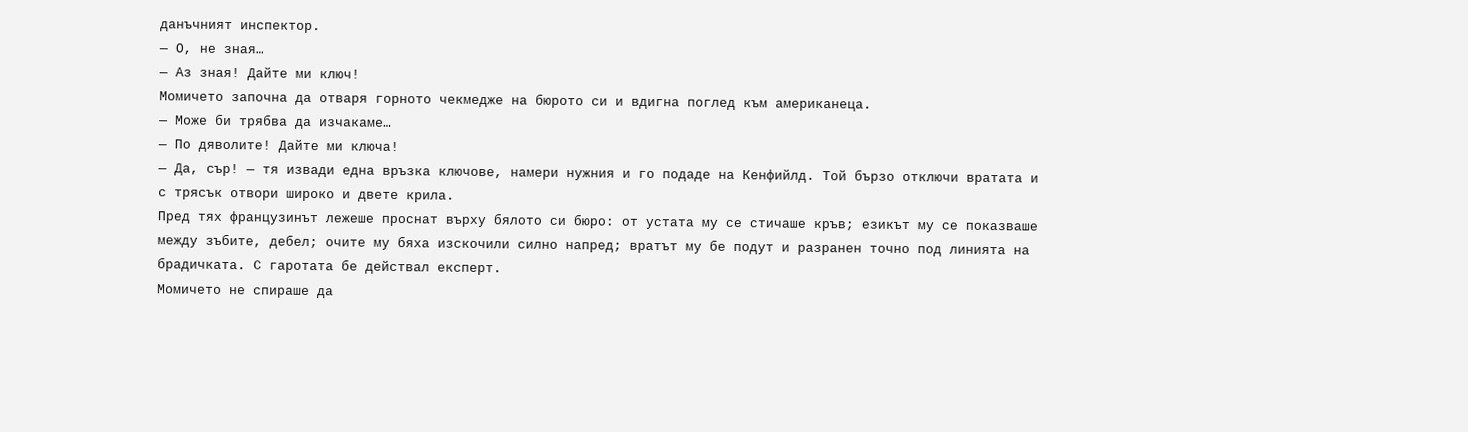данъчният инспектор.
— О, не зная…
— Аз зная! Дайте ми ключ!
Момичето започна да отваря горното чекмедже на бюрото си и вдигна поглед към американеца.
— Може би трябва да изчакаме…
— По дяволите! Дайте ми ключа!
— Да, сър! — тя извади една връзка ключове, намери нужния и го подаде на Кенфийлд. Той бързо отключи вратата и с трясък отвори широко и двете крила.
Пред тях французинът лежеше проснат върху бялото си бюро: от устата му се стичаше кръв; езикът му се показваше между зъбите, дебел; очите му бяха изскочили силно напред; вратът му бе подут и разранен точно под линията на брадичката. С гаротата бе действал експерт.
Момичето не спираше да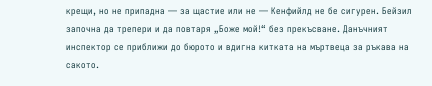крещи, но не припадна — за щастие или не — Кенфийлд не бе сигурен. Бейзил започна да трепери и да повтаря „Боже мой!“ без прекъсване. Данъчният инспектор се приближи до бюрото и вдигна китката на мъртвеца за ръкава на сакото.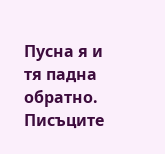Пусна я и тя падна обратно.
Писъците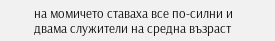на момичето ставаха все по-силни и двама служители на средна възраст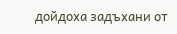дойдоха задъхани от